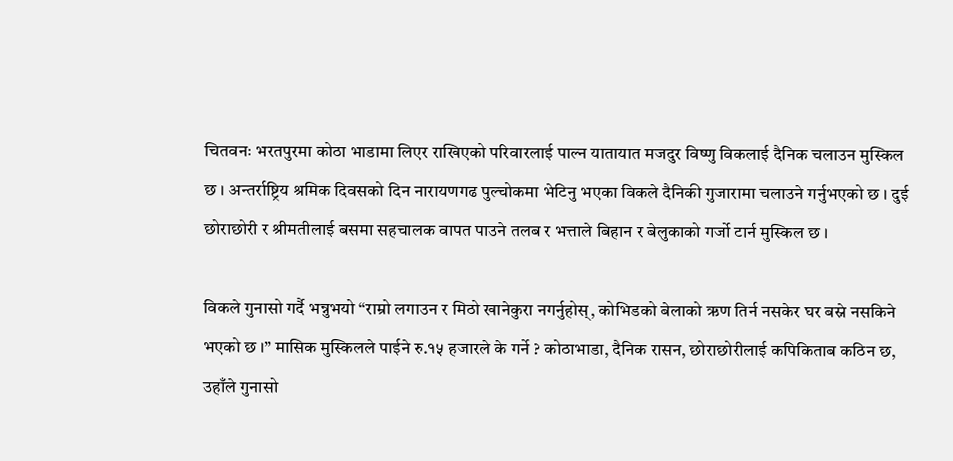चितवनः भरतपुरमा कोठा भाडामा लिएर राखिएको परिवारलाई पाल्न यातायात मजदुर विष्णु विकलाई दैनिक चलाउन मुस्किल छ । अन्तर्राष्ट्रिय श्रमिक दिवसको दिन नारायणगढ पुल्चोकमा भेटिनु भएका विकले दैनिकी गुजारामा चलाउने गर्नुभएको छ । दुई छोराछोरी र श्रीमतीलाई बसमा सहचालक वापत पाउने तलब र भत्ताले बिहान र बेलुकाको गर्जो टार्न मुस्किल छ ।

विकले गुनासो गर्दै भन्नुभयो “राम्रो लगाउन र मिठो खानेकुरा नगर्नुहोस्, कोभिडको बेलाको ऋण तिर्न नसकेर घर बस्ने नसकिने भएको छ ।” मासिक मुस्किलले पाईने रु.१५ हजारले के गर्ने ? कोठाभाडा, दैनिक रासन, छोराछोरीलाई कपिकिताब कठिन छ, उहाँले गुनासो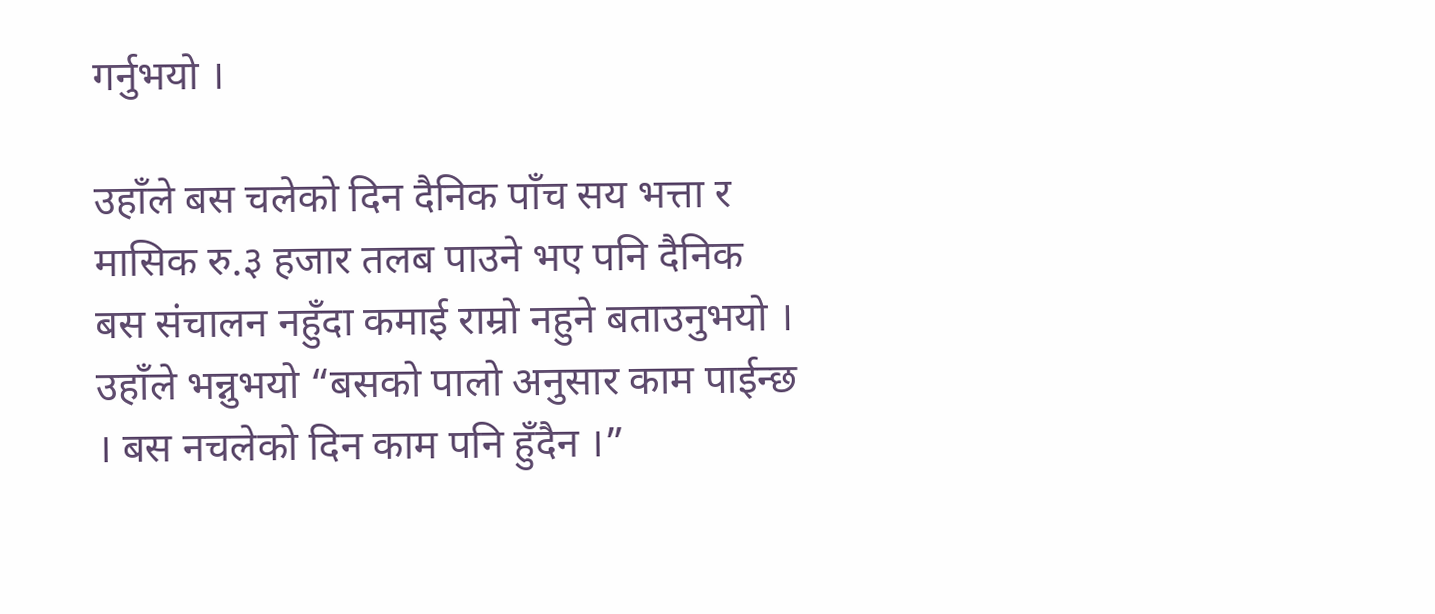गर्नुभयो ।

उहाँले बस चलेको दिन दैनिक पाँच सय भत्ता र मासिक रु.३ हजार तलब पाउने भए पनि दैनिक बस संचालन नहुँदा कमाई राम्रो नहुने बताउनुभयो । उहाँले भन्नुभयो “बसको पालो अनुसार काम पाईन्छ । बस नचलेको दिन काम पनि हुँदैन ।”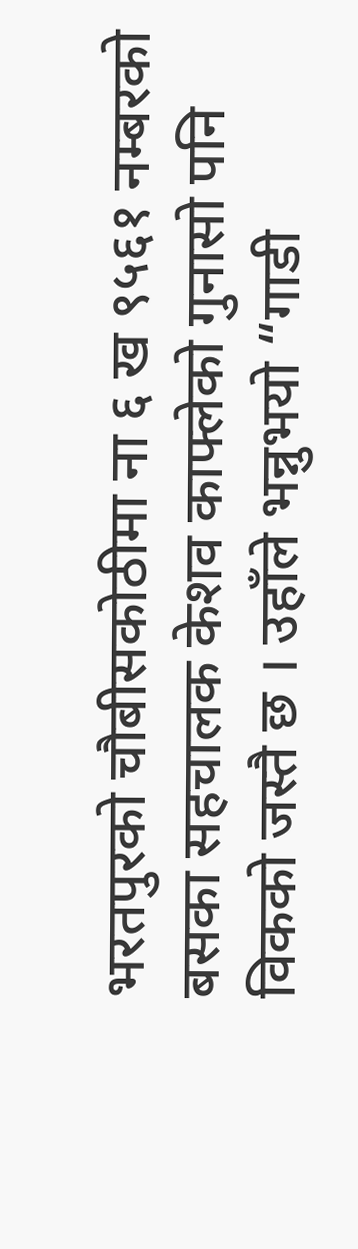भरतपुरको चौबीसकोठीमा ना ६ ख ९५६१ नम्बरको बसका सहचालक केशव काफ्लेको गुनासो पनि विकको जस्तै छ । उहाँले भन्नुभयो “गाडी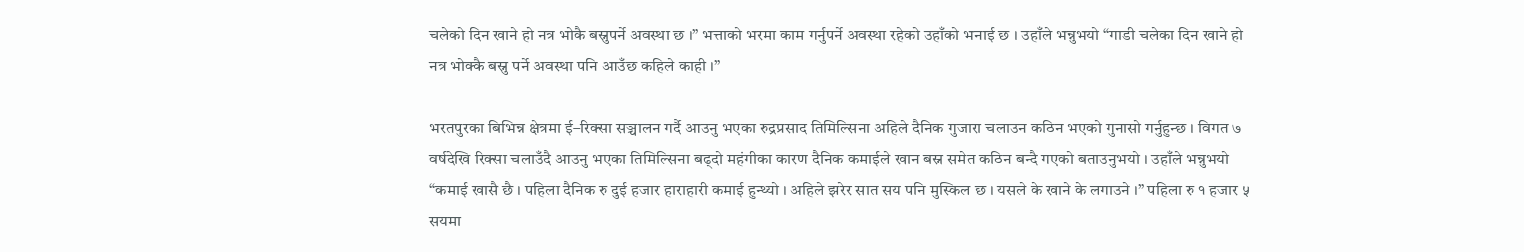चलेको दिन खाने हो नत्र भोकै बस्नुपर्ने अवस्था छ ।” भत्ताको भरमा काम गर्नुपर्ने अवस्था रहेको उहाँको भनाई छ । उहाँले भन्नुभयो “गाडी चलेका दिन खाने हो नत्र भोक्कै बस्नु पर्ने अवस्था पनि आउँछ कहिले काही ।”

भरतपुरका बिभिन्न क्षेत्रमा ई–रिक्सा सञ्चालन गर्दै आउनु भएका रुद्रप्रसाद तिमिल्सिना अहिले दैनिक गुजारा चलाउन कठिन भएको गुनासो गर्नुहुन्छ । विगत ७ वर्षदेखि रिक्सा चलाउँदै आउनु भएका तिमिल्सिना बढ्दो महंगीका कारण दैनिक कमाईले खान बस्न समेत कठिन बन्दै गएको बताउनुभयो । उहाँले भन्नुभयो “कमाई खासै छै । पहिला दैनिक रु दुई हजार हाराहारी कमाई हुन्थ्यो । अहिले झरेर सात सय पनि मुस्किल छ । यसले के खाने के लगाउने ।” पहिला रु १ हजार ५ सयमा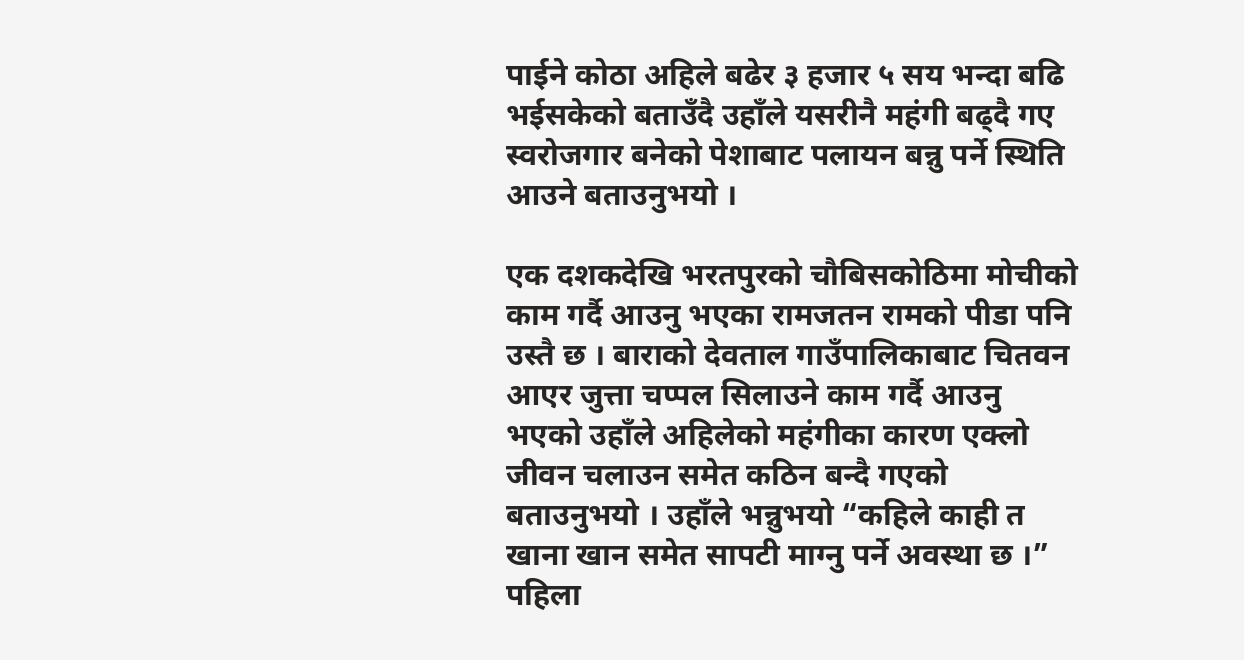पाईने कोठा अहिले बढेर ३ हजार ५ सय भन्दा बढि भईसकेको बताउँदै उहाँले यसरीनै महंगी बढ्दै गए स्वरोजगार बनेको पेशाबाट पलायन बन्नु पर्ने स्थिति आउने बताउनुभयो ।

एक दशकदेखि भरतपुरको चौबिसकोठिमा मोचीको काम गर्दै आउनु भएका रामजतन रामको पीडा पनि उस्तै छ । बाराको देवताल गाउँपालिकाबाट चितवन आएर जुत्ता चप्पल सिलाउने काम गर्दै आउनु भएको उहाँले अहिलेको महंगीका कारण एक्लो जीवन चलाउन समेत कठिन बन्दै गएको बताउनुभयो । उहाँले भन्नुभयो “कहिले काही त खाना खान समेत सापटी माग्नु पर्ने अवस्था छ ।” पहिला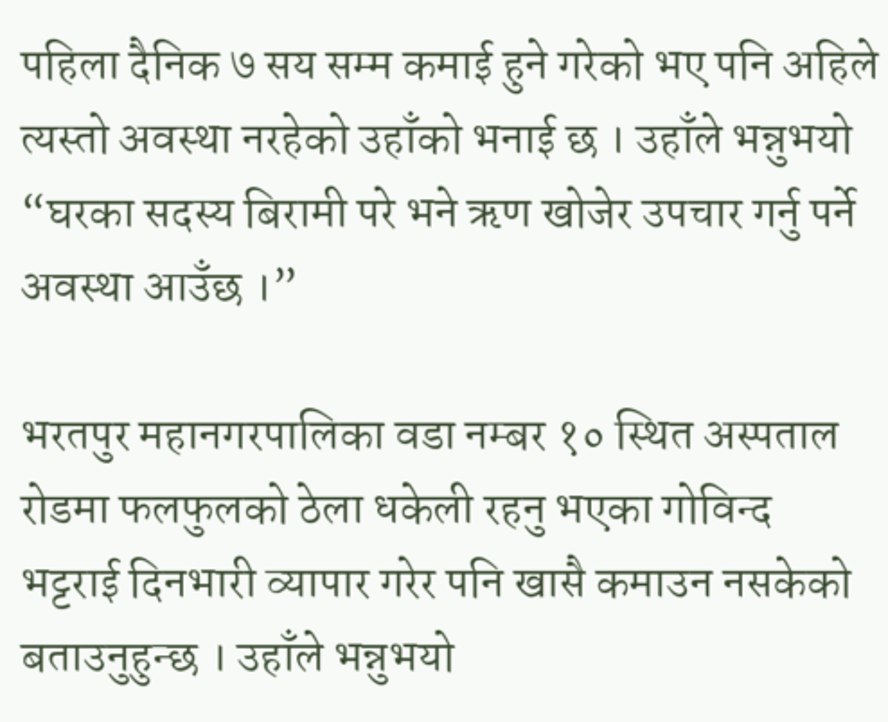पहिला दैनिक ७ सय सम्म कमाई हुने गरेको भए पनि अहिले त्यस्तो अवस्था नरहेको उहाँको भनाई छ । उहाँले भन्नुभयो “घरका सदस्य बिरामी परे भने ऋण खोजेर उपचार गर्नु पर्ने अवस्था आउँछ ।”

भरतपुर महानगरपालिका वडा नम्बर १० स्थित अस्पताल रोडमा फलफुलको ठेला धकेली रहनु भएका गोविन्द भट्टराई दिनभारी व्यापार गरेर पनि खासै कमाउन नसकेको बताउनुहुन्छ । उहाँले भन्नुभयो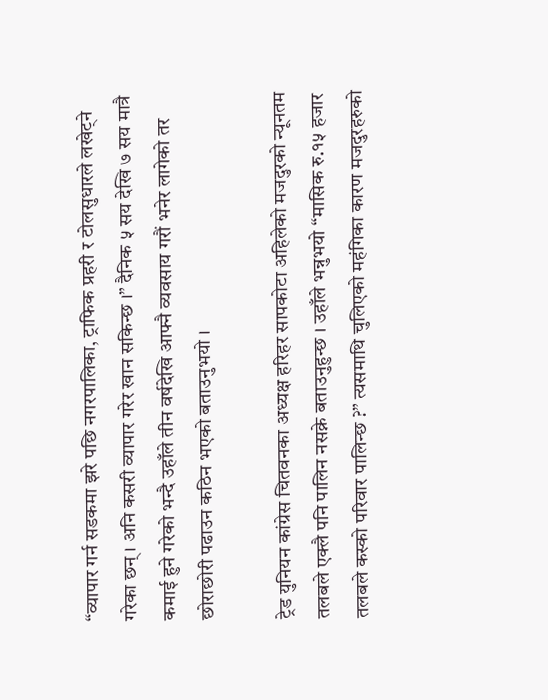“व्यापार गर्न सडकमा झरे पछि नगरपालिका, ट्राफिक प्रहरी र टोलसुधारले लखेट्ने गरेका छन् । अनि कसरी व्यापार गरेर खान सकिन्छ ।” दैनिक ५ सय देखि ७ सय मात्रै कमाई हुने गरेको भन्दै उहाँले तीन वर्षदेखि आफ्नै व्यवसाय गरौं भनेर लागेको तर छोराछोरी पढाउन कठिन भएको बताउनुभयो ।

ट्रेड युनियन कांग्रेस चितवनका अध्यक्ष हरिहर सापकोटा अहिलेको मजदुरको न्यूनतम तलबले एक्लै पनि पालिन नसक्ने बताउनुहुन्छ । उहाँले भन्नुभयो “मासिक रु.१५ हजार तलबले कस्को परिवार पालिन्छ ?” त्यसमाथि चुलिएको महंगिका कारण मजदुरहरुको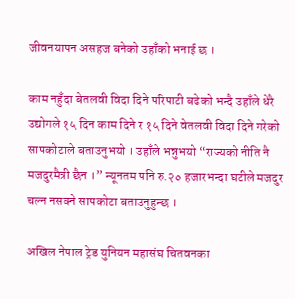जीवनयापन असहज बनेको उहाँको भनाई छ ।

काम नहुँदा बेतलवी विदा दिने परिपाटी बढेको भन्दै उहाँले धेरै उद्योगले १५ दिन काम दिने र १५ दिने वेतलवी विदा दिने गरेको सापकोटाले बताउनुभयो । उहाँले भन्नुभयो “राज्यको नीति नै मजदुरमैत्री छैन ।” न्यूनतम पनि रु.२० हजारभन्दा घटीले मजदुर चल्न नसक्ने सापकोटा बताउनुहुन्छ ।

अखिल नेपाल ट्रेड युनियन महासंघ चितवनका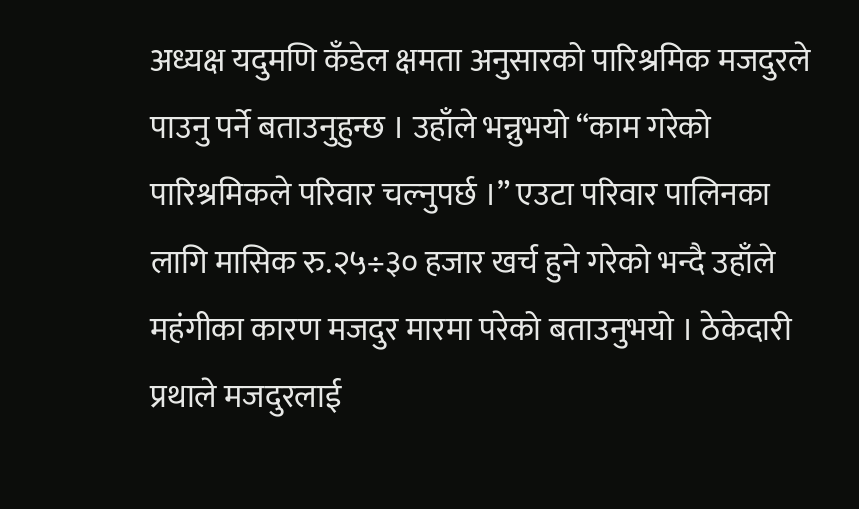अध्यक्ष यदुमणि कँडेल क्षमता अनुसारको पारिश्रमिक मजदुरले पाउनु पर्ने बताउनुहुन्छ । उहाँले भन्नुभयो “काम गरेको पारिश्रमिकले परिवार चल्नुपर्छ ।” एउटा परिवार पालिनका लागि मासिक रु.२५÷३० हजार खर्च हुने गरेको भन्दै उहाँले महंगीका कारण मजदुर मारमा परेको बताउनुभयो । ठेकेदारी प्रथाले मजदुरलाई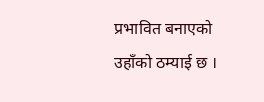प्रभावित बनाएको उहाँको ठम्याई छ ।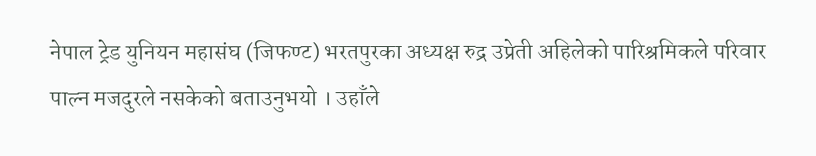नेपाल ट्रेड युनियन महासंघ (जिफण्ट) भरतपुरका अध्यक्ष रुद्र उप्रेती अहिलेको पारिश्रमिकले परिवार पाल्न मजदुरले नसकेको बताउनुभयो । उहाँले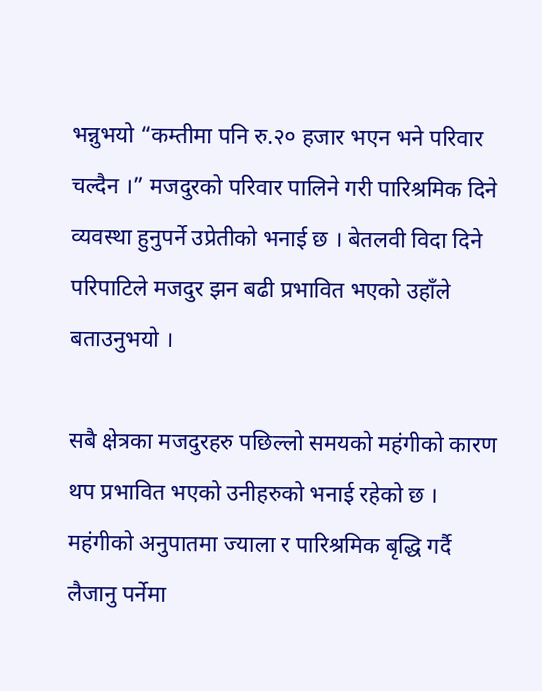भन्नुभयो “कम्तीमा पनि रु.२० हजार भएन भने परिवार चल्दैन ।” मजदुरको परिवार पालिने गरी पारिश्रमिक दिने व्यवस्था हुनुपर्ने उप्रेतीको भनाई छ । बेतलवी विदा दिने परिपाटिले मजदुर झन बढी प्रभावित भएको उहाँले बताउनुभयो ।

सबै क्षेत्रका मजदुरहरु पछिल्लो समयको महंगीको कारण थप प्रभावित भएको उनीहरुको भनाई रहेको छ । महंगीको अनुपातमा ज्याला र पारिश्रमिक बृद्धि गर्दै लैजानु पर्नेमा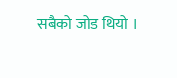सबैको जोड थियो ।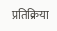प्रतिक्रिया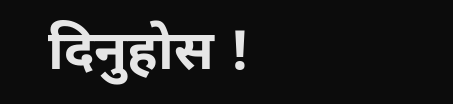दिनुहोस !